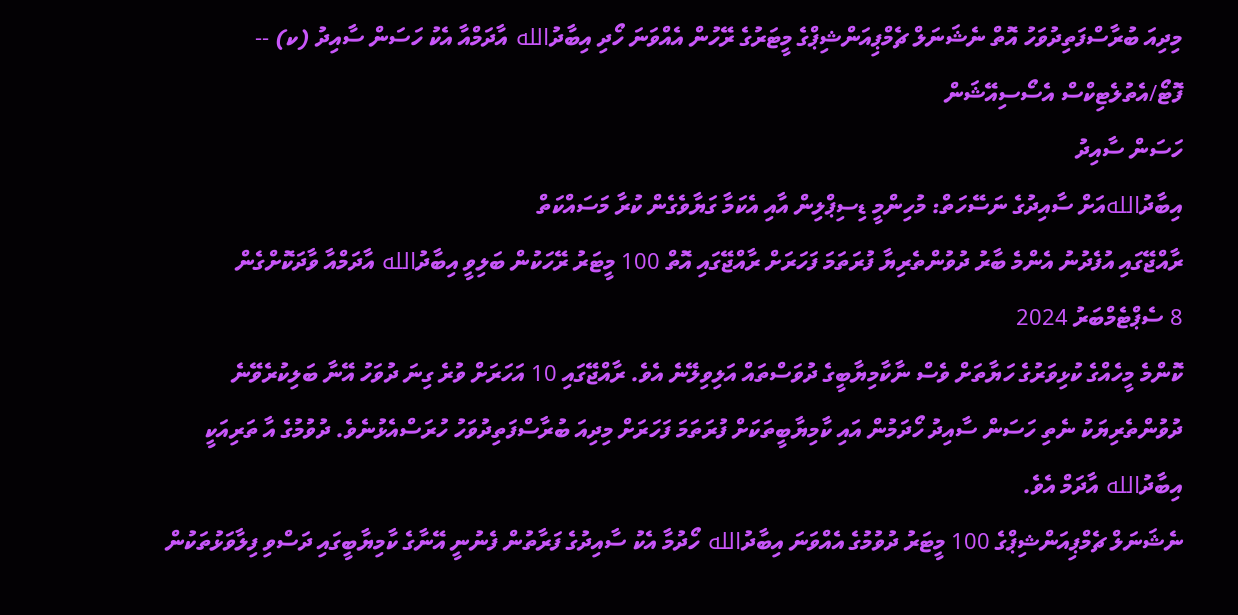މިދިއަ ބުރާސްފަތިދުވަހު އޮތް ނެޝަނަލް ޗެމްޕިއަންޝިޕްގެ މީޓަރުގެ ރޭހުން އެއްވަނަ ހޯދި އިބާދުالله އާދަމްއާ އެކު ހަސަން ސާއިދު (ކ) -- ފޮޓޯ/އެތުލެޓިކްސް އެސޯސިއޭޝަން
ހަސަން ސާއިދު
އިބާދުاللهއަށް ސާއިދުގެ ނަސޭހަތް: މުހިންމީ ޑިސިޕްލިން އާއި އެކަމާ ގަޔާވެގެން ކުރާ މަސައްކަތް
ރާއްޖޭގައި އުފެދުނު އެންމެ ބާރު ދުވުންތެރިޔާ ފުރަތަމަ ފަހަރަށް ރާއްޖޭގައި އޮތް 100 މީޓަރު ރޭހަކުން ބަލިވީ އިބާދުالله އާދަމްއާ ވާދަކޮށްގެން
8 ސެޕްޓެމްބަރު 2024
ކޮންމެ މީހެއްގެ ކުޅިވަރުގެ ހަޔާތަށް ވެސް ނާކާމިޔާބީގެ ދުވަސްތައް އަލިވިލޭނެ އެވެ. ރާއްޖޭގައި 10 އަހަރަށް ވުރެ ގިނަ ދުވަހު އޭނާ ބަލިކުރެވޭނެ ދުވުންތެރިޔަކު ނެތި ހަސަން ސާއިދު ހޯދަމުން އައި ކާމިޔާބީތަކަށް ފުރަތަމަ ފަހަރަށް މިދިއަ ބުރާސްފަތިދުވަހު ހުރަސްއެޅުނެވެ. ދުވުމުގެ އާ ތަރިއަކީ އިބާދުالله އާދަމް އެވެ.
ނެޝަނަލް ޗެމްޕިއަންޝިޕްގެ 100 މީޓަރު ދުވުމުގެ އެއްވަނަ އިބާދުالله ހޯދުމާ އެކު ސާއިދުގެ ފަރާތުން ފެނުނީ އޭނާގެ ކާމިޔާބީގައި ދަސްވި ފިލާވަޅުތަކުން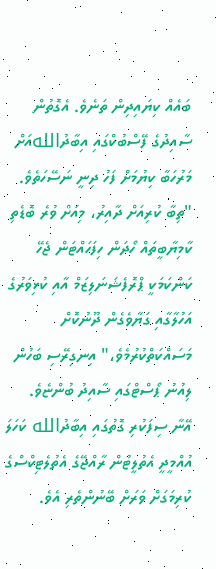ބައެއް ކިޔައިދިން ތަނެވެ. އެގޮތުން ސާއިދުގެ ފޭސްބުކްގައި އިބާދުاللهއަށް މަރުހަބާ ކިޔުމަށް ފަހު ދިނީ ނަސޭހަތެވެ.
"ތިބާ ކުރިއަށް ދާއިރު، މިއަށް ވުރެ ބޮޑެތި ކާމިޔާބީތައް ހޯދަން ހިފަހައްޓަން ޖެހޭ ކަންކަމަކީ ޕްރޮފެޝަނަލިޒަމް އާއި ކުޅިވަރުގެ އަހުލާގާއި ގަޔާވެގެން ދޫނުކޮށް މަސައްކަތްކުރުމެވެ،" އިނގިރޭސި ބަހުން ލިއުނު ޕޯސްޓްގައި ސާއިދު ބުންޏެވެ.
އޭނާ ސިފަކުރި ގޮތުގައި އިބާދުالله ކަހަލަ އުއްމީދީ އެތުލީޓުން ރާއްޖޭގެ އެތުލެޓިކްސްގެ ކުރިމަގަށް ވަރަށް ބޭނުންތެރި އެވެ.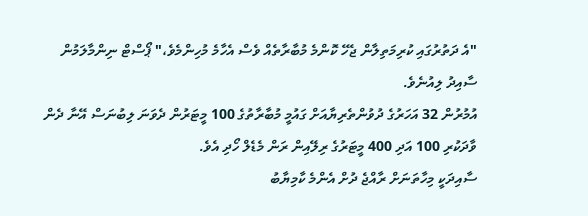"އެ ދަތުރުގައި ކުރިމަތިލާން ޖެހޭ ކޮންމެ މުބާރާތެއް ވެސް އެހާމެ މުހިންމެވެ،" ޕޯސްޓް ނިންމާލަމުން ސާއިދު ލިއުނެވެ.
އުމުރުން 32 އަހަރުގެ ދުވުންތެރިޔާއަށް ގައުމީ މުބާރާތުގެ 100 މީޓަރުން ދެވަނަ ލިބުނަސް އޭނާ ދެން ވާދަކުރި 100 އަދި 400 މީޓަރުގެ ރިލޭއިން ރަން މެޑެލް ހޯދި އެވެ.
ސާއިދަކީ މިހާތަނަށް ރާއްޖެ ދުށް އެންމެ ކާމިޔާބު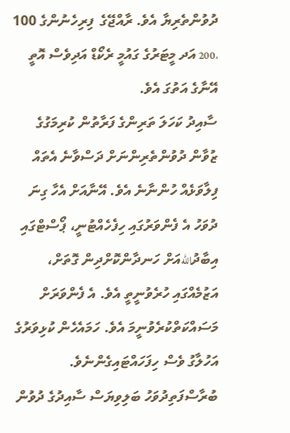ދުވުންތެރިޔާ އެވެ. ރާއްޖޭގެ  ފިރިހެނުންގެ 100 ،200 އަދ މީޓަރުގެ ގައުމީ ރެކޯޑް އަދިވެސް އޮތީ އޭނާގެ އަތުގަ އެވެ.
ސާއިދު ކަހަލަ ތަރިންގެ ފަރާތުން ކުރިމަގުގެ ޒުވާން ދުވުންތެރިންނަށް ދަސްވާނެ އެތައް ފިލާވަޅެއް ހުންނާނެ އެވެ. އޭނާއަށް އެހާ ގިނަ ދުވަހު އެ ފެންވަރުގައި ހިފެހެއްޓުނީ، ޕޯސްޓްގައި އިބާދުاللهއަށް ހަނދާންކޮށްދިން ގޮތަށް، އަޒުމެއްގައި ހުރެވުނީތީ އެވެ. އެ ފެންވަރަށް މަސައްކަތްކުރެވުނީމަ އެވެ. ހަމައެހެން ކުޅިވަރުގެ އަހުލާގު ވެސް ހިފަހައްޓައިގެންނެވެ.
ބުރާސްފަތިދުވަހު ބަލިވިޔަސް ސާއިދުގެ ދުވުން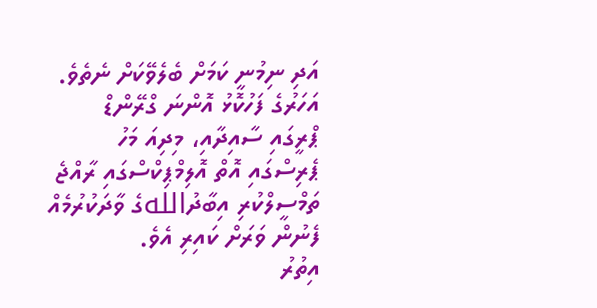އަދި ނިމުނީ ކަމަށް ބެލެވޭކަށް ނެތެވެ. އަހަރުގެ ފަހުކޮޅު އޮންނަ ގްރޭންޑް ޕްރީގައި ސާއިދާއި، މިދިއަ މަހު ޕެރިސްގައި އޮތް އޮލިމްޕިކްސްގައި ރާއްޖެ ތަމްސީލްކުރި އިބާދުاللهގެ ވާދަކުރުމެއް ފެނުން ވަރަށް ކައިރި އެވެ.
އިތުރު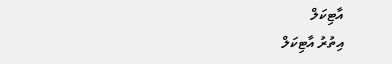އާޓިކަލް
އިތުރު އާޓިކަލް